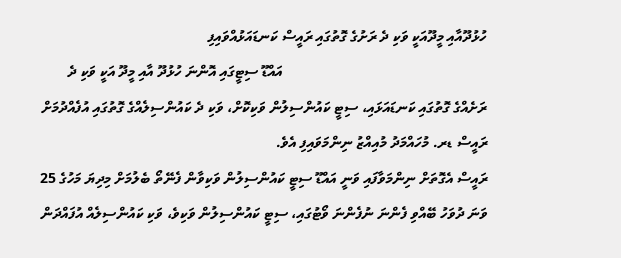ހުޅުދޫއާއި މީދޫއަކީ ވަކި ދެ ރަށުގެ ގޮތުގައި ރައީސް ކަނޑައަޅުއްވައިފި
                                                        އައްޑޫ ސިޓީގައި އޮންނަ ހުޅުދޫ އާއި މީދޫ އަކީ ވަކި ދެ ރަށެއްގެ ގޮތުގައި ކަނޑައަޅައި، ސިޓީ ކައުންސިލުން ވަކިކޮށް، ވަކި ދެ ކައުންސިލެއްގެ ގޮތުގައި އުފެއްދުމަށް ރައީސް ޑރ. މުހައްމަދު މުއިއްޒު ނިންމަވައިފި އެވެ.
ރައީސް އެގޮތަށް ނިންމަވާފައި ވަނީ އައްޑޫ ސިޓީ ކައުންސިލުން ވަކިވާން ފެނޭތޯ ބެލުމަށް މިދިޔަ މަހުގެ 25 ވަނަ ދުވަހު ބޭއްވި ފެންނަ ނުފެންނަ ވޯޓުގައި، ސިޓީ ކައުންސިލުން ވަކިވެ، ވަކި ކައުންސިލެއް އުފައްދަން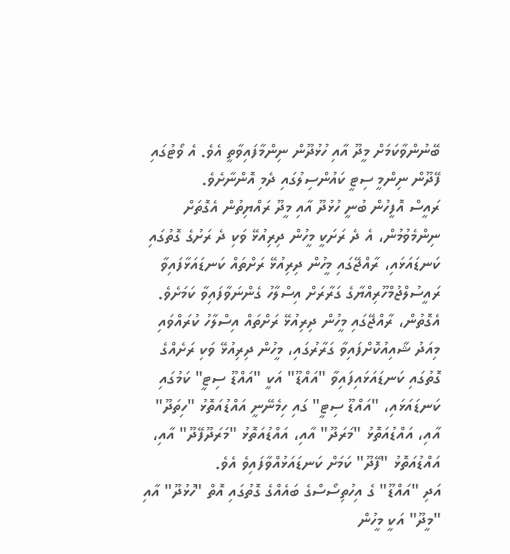ބޭނުންވާކަމަށް މީދޫ އާއި ހުޅުދޫން ނިންމާފައިވާތީ އެވެ. އެ ވޯޓުގައި ފޭދޫން ނިންމީ ސިޓީ ކައުންސިލުގައި ދެމި އޮންނާށެވެ.
ރައީސް އޮފީހުން ބުނީ ހުޅުދޫ އާއި މީދޫ ރައްޔިތުން އެގޮތަށް ނިންމެވުމުން، އެ ދެ ރަށަކީ މީހުން ދިރިއުޅޭ ވަކި ދެ ރަށުގެ ގޮތުގައި ކަނޑައަޅައި، ރާއްޖޭގައި މީހުން ދިރިއުޅޭ ރަށްތައް ކަނޑައަޅާފައިވާ ރައީސުލްޖުމްހޫރިއްޔާގެ ގަރާރަށް އިސްލާހު ގެންނަވާފައިވާ ކަމަށެވެ.
އެގޮތުން، ރާއްޖޭގައި މީހުން ދިރިއުޅޭ ރަށްތައް އިސްލާހު ކުރައްވައި މިއަދު ޝާއިއުކޮށްފައިވާ ގަރާރުގައި، މީހުން ދިރިއުޅޭ ވަކި ރަށެއްގެ ގޮތުގައި ކަނޑައަޅައިފައިވާ "އައްޑޫ" އަކީ "އައްޑޫ ސިޓީ" ކަމުގައި ކަނޑައަޅައި، "އައްޑޫ ސިޓީ" ގައި ހިމެނޭނީ އައްޑުއަތޮޅު "ހިތަދޫ" އާއި، އައްޑުއަތޮޅު "މަރަދޫ" އާއި، އައްޑުއަތޮޅު "މަރަދޫފޭދޫ" އާއި، އައްޑުއަތޮޅު "ފޭދޫ" ކަމަށް ކަނޑައަޅުއްވާފައިވެ އެވެ.
އަދި "އައްޑޫ" ގެ އިހުތިސޯސްގެ ބައެއްގެ ގޮތުގައި އޮތް "ހުޅުދޫ" އާއި "މީދޫ" އަކީ މީހުން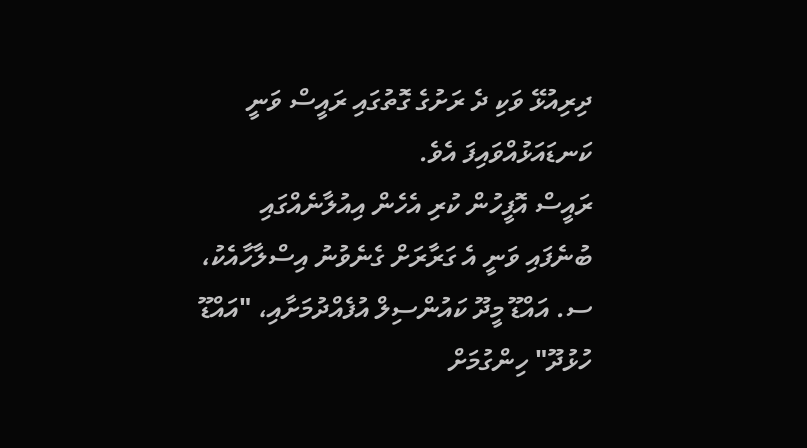ދިރިއުޅޭ ވަކި ދެ ރަށުގެ ގޮތުގައި ރައީސް ވަނީ ކަނޑައަޅުއްވައިފަ އެވެ.
ރައީސް އޮފީހުން ކުރި އެހެން އިއުލާނެއްގައި ބުނެފައި ވަނީ އެ ގަރާރަށް ގެނެވުނު އިސްލާހާއެކު، ސ. އައްޑޫ މީދޫ ކައުންސިލް އުފެއްދުމަށާއި، "އައްޑޫ ހުޅުދޫ" ހިންގުމަށް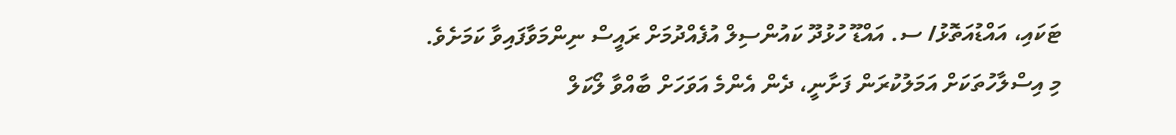ޓަކައި، އައްޑުއަތޮޅު/ ސ. އައްޑޫ ހުޅުދޫ ކައުންސިލް އުފެއްދުމަށް ރައީސް ނިންމަވާފައިވާ ކަމަށެވެ.
މި އިސްލާހުތަކަށް އަމަލުކުރަން ފަށާނީ، ދެން އެންމެ އަވަހަށް ބާއްވާ ލޯކަލް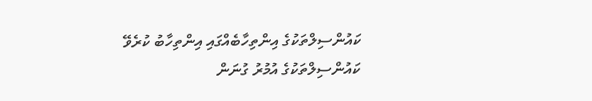ކައުންސިލްތަކުގެ އިންތިހާބެއްގައި އިންތިހާބު ކުރެވޭ ކައުންސިލްތަކުގެ އުމުރު ގުނަން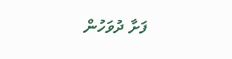ފަށާ ދުވަހުން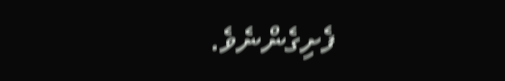ފެށިގެންނެވެ.